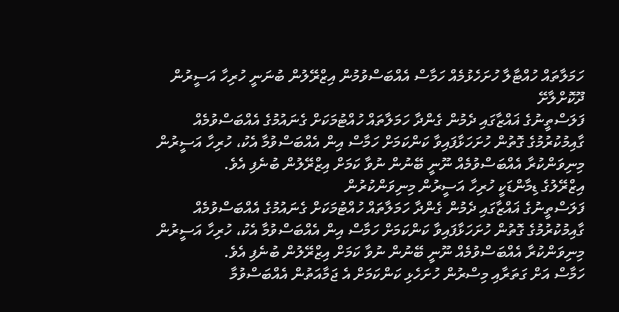ހަމަލާތައް ހުއްޓާލާ ހުށަހެޅުމެއް ހަމާސް އެއްބަސްވުމުން އިޒްރޭލުން ބުނަނީ ހުރިހާ އަސީރުން ދޫކޮށްލާށޭ
ފަލަސްތީނުގެ ޣައްޒާގައި ދެމުން ގެންދާ ހަމަލާތައް ހުއްޓުމަކަށް ގެނައުމުގެ އެއްބަސްވުމެއް ގާއިމުކުރުމުގެ ގޮތުން ހުށަހަޅާފައިވާ ކަންކަމަށް ހަމާސް އިން އެއްބަސްވުމާ އެކު، ހުރިހާ އަސީރުން މިނިވަންކުރާ އެއްބަސްވުމެއް ނޫނީ ބޭނުން ނުވާ ކަމަށް އިޒްރޭލުން ބުނެފި އެވެ.
އިޒްރޭލުގެ ޑިމާންޑަކީ ހުރިހާ އަސީރުން މިނިވަންކުރުން
ފަލަސްތީނުގެ ޣައްޒާގައި ދެމުން ގެންދާ ހަމަލާތައް ހުއްޓުމަކަށް ގެނައުމުގެ އެއްބަސްވުމެއް ގާއިމުކުރުމުގެ ގޮތުން ހުށަހަޅާފައިވާ ކަންކަމަށް ހަމާސް އިން އެއްބަސްވުމާ އެކު، ހުރިހާ އަސީރުން މިނިވަންކުރާ އެއްބަސްވުމެއް ނޫނީ ބޭނުން ނުވާ ކަމަށް އިޒްރޭލުން ބުނެފި އެވެ.
ހަމާސް އަށް ގަތަރާއި މިސްރުން ހުށަހެޅި ކަންކަމަށް އެ ޖަމާއަތުން އެއްބަސްވުމާ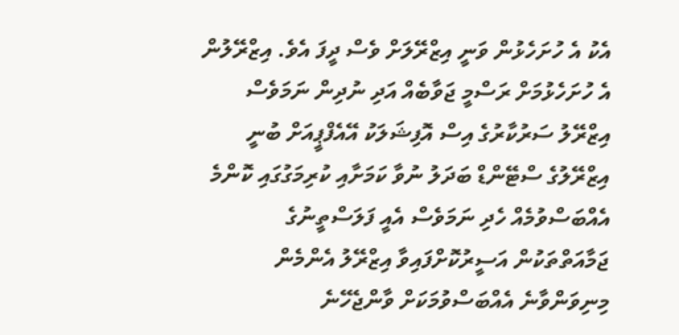އެކު އެ ހުށަހެޅުން ވަނީ އިޒްރޭލަށް ވެސް ދީފަ އެވެ. އިޒްރޭލުން އެ ހުށަހެޅުމަށް ރަސްމީ ޖަވާބެއް އަދި ނުދިން ނަމަވެސް އިޒްރޭލު ސަރުކާރުގެ އިސް އޮފިޝަލަކު އޭއެފްޕީއަށް ބުނީ އިޒްރޭލުގެ ސްޓޭންޑް ބަދަލު ނުވާ ކަމަށާއި ކުރިމަގުގައި ކޮންމެ އެއްބަސްވުމެއް ހެދި ނަމަވެސް އެއީ ފަލަސްތީނުގެ ޖަމާއަތްތަކުން އަސީރުކޮށްފައިވާ އިޒްރޭލު އެންމެން މިނިވަންވާނެ އެއްބަސްވުމަކަށް ވާންޖެހޭނެ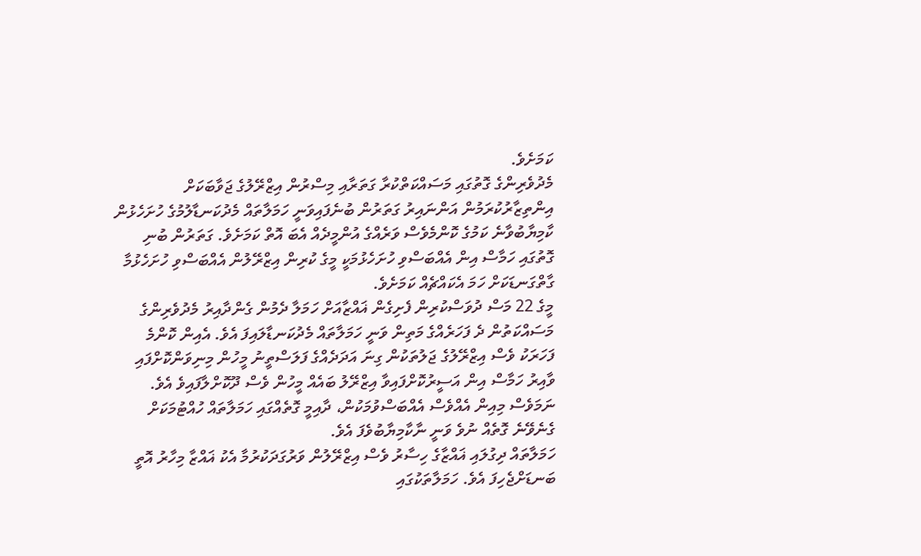ކަމަށެވެ.
މެދުވެރިންގެ ގޮތުގައި މަސައްކަތްކުރާ ގަތަރާއި މިސްރުން އިޒްރޭލުގެ ޖަވާބަކަށް އިންތިޒާރުކުރަމުން އަންނައިރު ގަތަރުން ބުނެފައިވަނީ ހަމަލާތައް މެދުކަނޑާލުމުގެ ހުށަހެޅުން ކާމިޔާބުވާނެ ކަމުގެ ކޮންމެވެސް ވަރެއްގެ އުންމީދެއް އެބަ އޮތް ކަމަށެވެ. ގަތަރުން ބުނި ގޮތުގައި ހަމާސް އިން އެއްބަސްވި ހުށަހެޅުމަކީ މީގެ ކުރިން އިޒްރޭލުން އެއްބަސްވި ހުށަހެޅުމާ ގާތްގަނޑަކަށް ހަމަ އެކައްޗެއް ކަމަށެވެ.
މީގެ 22 މަސް ދުވަސްކުރިން ފެށިގެން ޣައްޒާއަށް ހަމަލާ ދެމުން ގެންދާއިރު މެދުވެރިންގެ މަސައްކަތުން ދެ ފަހަރެއްގެ މަތިން ވަނީ ހަމަލާތައް މެދުކަނޑާލައިފަ އެވެ. އެއިން ކޮންމެ ފަހަރަކު ވެސް އިޒްރޭލުގެ ޖަލުތަކުން ގިނަ އަދަދެއްގެ ފަލަސްތީނު މީހުން މިނިވަންކޮށްފައި ވާއިރު ހަމާސް އިން އަސީރުކޮށްފައިވާ އިޒްރޭލު ބައެއް މީހުން ވެސް ދޫކޮށްލާފައިވެ އެވެ.
ނަމަވެސް މިއިން އެއްވެސް އެއްބަސްވުމަކުން، ދާއިމީ ގޮތެއްގައި ހަމަލާތައް ހުއްޓުމަކަށް ގެނެވޭނެ ގޮތެއް ނުވެ ވަނީ ނާކާމިޔާބުވެފަ އެވެ.
ހަމަލާތައް ދިގުލައި ޣައްޒާގެ ހިސާރު ވެސް އިޒްރޭލުން ވަރުގަދަކުރުމާ އެކު ޣައްޒާ މިހާރު އޮތީ ބަނޑަށްޖެހިފަ އެވެ. ހަމަލާތަކުގައި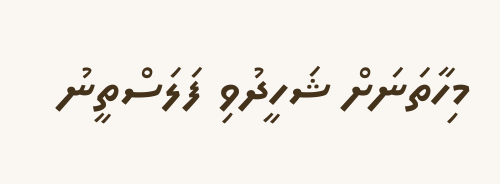މިހާތަނަށް ޝަހީދުވި ފަލަސްތީނު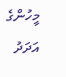މީހުންގެ އަދަދު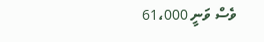ވެސް ވަނީ 61،000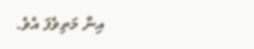އިން މަތިވެފަ އެވެ.